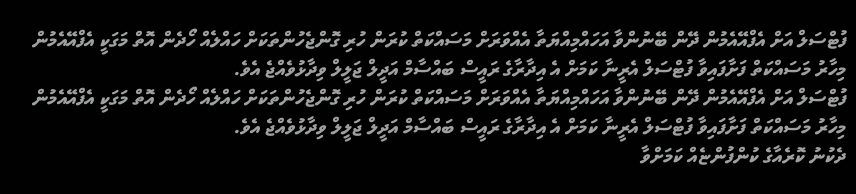ފުޓްސަލް އަށް އެފްއޭއެމުން ދޭން ބޭނުންވާ އަހައްމިއްޔަތާ އެއްވަރަށް މަސައްކަތް ކުރަން ހުރި ގޮންޖެހުންތަކަށް ހައްލެއް ހޯދެން އޮތް މަގަކީ އެފްއޭއެމުން މިހާރު މަސައްކަތް ފަށާފައިވާ ފުޓްސަލް އެރީނާ ކަމަށް އެ އިދާރާގެ ރައީސް ބައްސާމް އަދީލް ޖަލީލް ވިދާޅުވެއްޖެ އެވެ.
ފުޓްސަލް އަށް އެފްއޭއެމުން ދޭން ބޭނުންވާ އަހައްމިއްޔަތާ އެއްވަރަށް މަސައްކަތް ކުރަން ހުރި ގޮންޖެހުންތަކަށް ހައްލެއް ހޯދެން އޮތް މަގަކީ އެފްއޭއެމުން މިހާރު މަސައްކަތް ފަށާފައިވާ ފުޓްސަލް އެރީނާ ކަމަށް އެ އިދާރާގެ ރައީސް ބައްސާމް އަދީލް ޖަލީލް ވިދާޅުވެއްޖެ އެވެ.
ދެކުނު ކޮރެއާގެ ކުންފުންޏެއް ކަމަށްވާ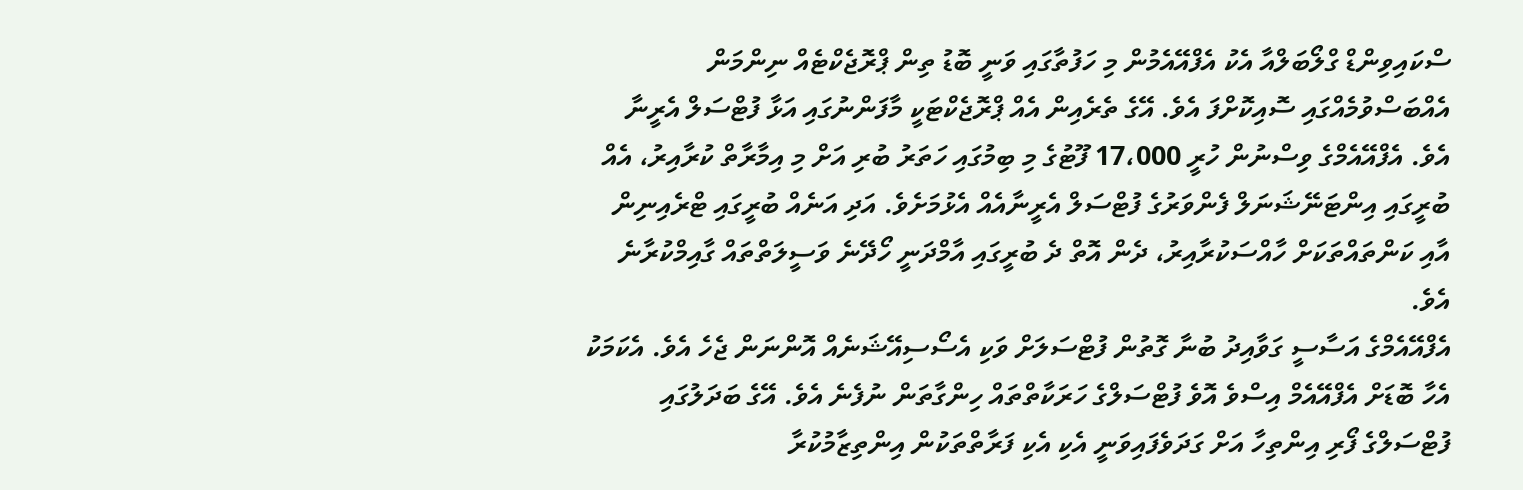ސްކައިވިންޑް ގްލޯބަލްއާ އެކު އެފްއޭއެމުން މި ހަފުތާގައި ވަނީ ބޮޑު ތިން ޕްރޮޖެކްޓެއް ނިންމަން އެއްބަސްވުމެއްގައި ސޮއިކޮށްފަ އެވެ. އޭގެ ތެރެއިން އެއް ޕްރޮޖެކްޓަކީ މާފަންނުގައި އަޅާ ފުޓްސަލް އެރީނާ އެވެ. އެފްއޭއެމްގެ ވިސްނުން ހުރީ 17،000 ފޫޓުގެ މި ބިމުގައި ހަތަރު ބުރި އަށް މި އިމާރާތް ކުރާއިރު، އެއް ބުރީގައި އިންޓަނޭޝަނަލް ފެންވަރުގެ ފުޓްސަލް އެރީނާއެއް އެޅުމަށެވެ. އަދި އަނެއް ބުރީގައި ޓްރެއިނިން އާއި ކަންތައްތަކަށް ހާއްސަކުރާއިރު، ދެން އޮތް ދެ ބުރީގައި އާމްދަނީ ހޯދޭނެ ވަސީލަތްތައް ގާއިމްކުރާނެ އެވެ.
އެފްއޭއެމްގެ އަސާސީ ގަވާއިދު ބުނާ ގޮތުން ފުޓްސަލަށް ވަކި އެސޯސިއޭޝަނެއް އޮންނަން ޖެހެ އެވެ. އެކަމަކު އެހާ ބޮޑަށް އެފްއޭއެމް އިސްވެ އޮވެ ފުޓްސަލްގެ ހަރަކާތްތައް ހިންގާތަން ނުފެނެ އެވެ. އޭގެ ބަދަލުގައި ފުޓްސަލްގެ ފޯރި އިންތިހާ އަށް ގަދަވެފައިވަނީ އެކި އެކި ފަރާތްތަކުން އިންތިޒާމުކުރާ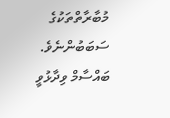މުބާރާތްތަކުގެ ސަބަބުންނެވެ.
ބައްސާމް ވިދާޅުވީ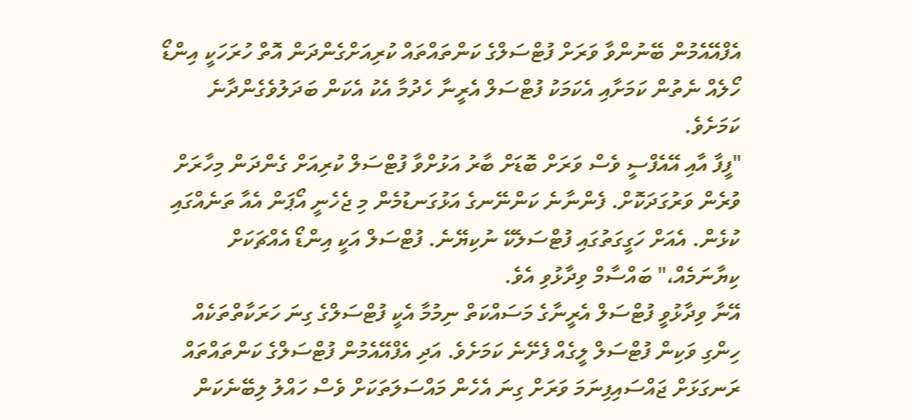އެފްއޭއެމުން ބޭނުންވާ ވަރަށް ފުޓްސަލްގެ ކަންތައްތައް ކުރިއަށްގެންދަން އޮތް ހުރަހަކީ އިންޑޯ ހޯލެއް ނެތުން ކަމަށާއި އެކަމަކު ފުޓްސަލް އެރީނާ ހެދުމާ އެކު އެކަން ބަދަލުވެގެންދާނެ ކަމަށެވެ.
"ފީފާ އާއި އޭއެފްސީ ވެސް ވަރަށް ބޮޑަށް ބާރު އަޅުށްވާ ފުޓްސަލް ކުރިއަށް ގެންދަން މިހާރަށް ވުރެން ވަރުގަދަކޮށް. ފެންނާނެ ކަންނޭނގެ އަޅުގަނޑުމެން މި ޖެހެނީ އޯޕަން އެއާ ތަނެއްގައި ކުޅެން. އެއަށް ހަގީގަތުގައި ފުޓްސަލެކޭ ނުކިޔޭނެ. ފުޓްސަލް އަކީ އިންޑޯ އެއްޗަކަށް ކިޔާނަމެއް،" ބައްސާމް ވިދާޅުވި އެވެ.
އޭނާ ވިދާޅުވީ ފުޓްސަލް އެރީނާގެ މަސައްކަތް ނިމުމާ އެކީ ފުޓްސަލްގެ ގިނަ ހަރަކާތްތަކެއް ހިންގި ވަކިން ފުޓްސަލް ލީގެއް ފެށޭނެ ކަމަށެވެ. އަދި އެފްއޭއެމުން ފުޓްސަލްގެ ކަންތައްތައް ރަނގަޅަށް ޖައްސައިފިނަމަ ވަރަށް ގިނަ އެހެން މައްސަލަތަކަށް ވެސް ހައްލު ލިބޭނެކަން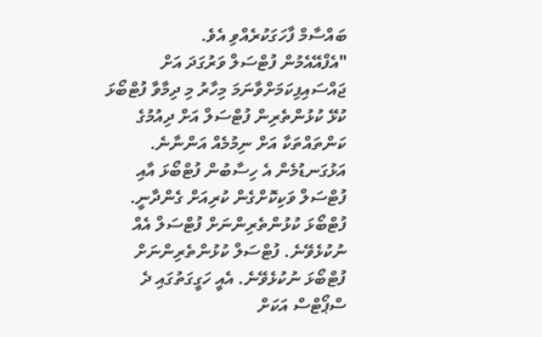ބައްސާމް ފާހަގަކުރެއްވި އެވެ.
"އެފްއޭއެމުން ފުޓްސަލް ވަރުގަދަ އަށް ޖައްސައިފިކަމަށްވާނަމަ މިހާރު މި ދިމާވާ ފުޓްބޯޅަ ކުޅޭ ކުޅުންތެރިން ފުޓްސަލް އަށް ދިއުމުގެ ކަންތައްތަކާ އަށް ނިމުމެއް އަންނާނެ. އަޅުގަނޑުމެން އެ ހިސާބުން ފުޓްބޯޅަ އާއި ފުޓްސަލް ވަކިކޮށްގެން ކުރިއަށް ގެންދާނީ. ފުޓްބޯޅަ ކުޅުންތެރިންނަށް ފުޓްސަލް އެއް ނުކުޅެވޭނެ. ފުޓްސަލް ކުޅުންތެރިންނަށް ފުޓްބޯޅަ ނުކުޅެވޭނެ. އެއީ ހަގީގަތުގައި ދެ ސްޕޯޓްސް އަކަށް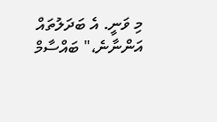މި ވަނީ. އެ ބަދަލުތައް އަންނާނެ،" ބައްސާމް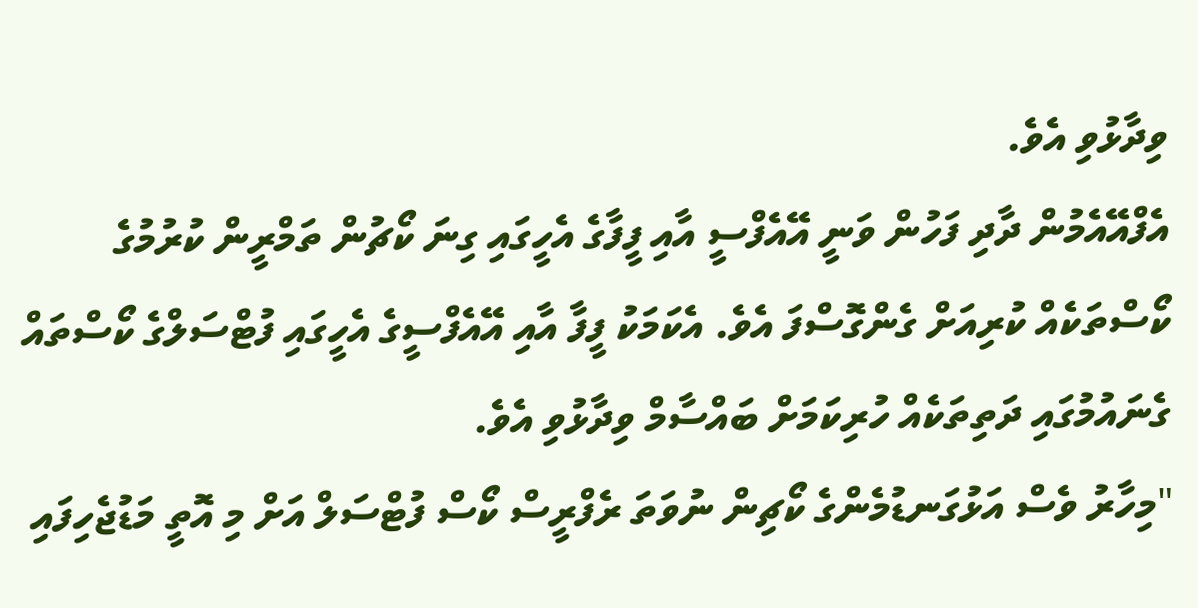ވިދާޅުވި އެވެ.
އެފްއޭއެމުން ދާދި ފަހުން ވަނީ އޭއެފްސީ އާއި ފީފާގެ އެހީގައި ގިނަ ކޯޗުން ތަމްރީން ކުރުމުގެ ކޯސްތަކެއް ކުރިއަށް ގެންގޮސްފަ އެވެ. އެކަމަކު ފީފާ އާއި އޭއެފްސީގެ އެހީގައި ފުޓްސަލްގެ ކޯސްތައް ގެނައުމުގައި ދަތިތަކެއް ހުރިކަމަށް ބައްސާމް ވިދާޅުވި އެވެ.
"މިހާރު ވެސް އަޅުގަނޑުމެންގެ ކޯޗިން ނުވަތަ ރެފްރީސް ކޯސް ފުޓްސަލް އަށް މި އޮތީ މަޑުޖެހިފައި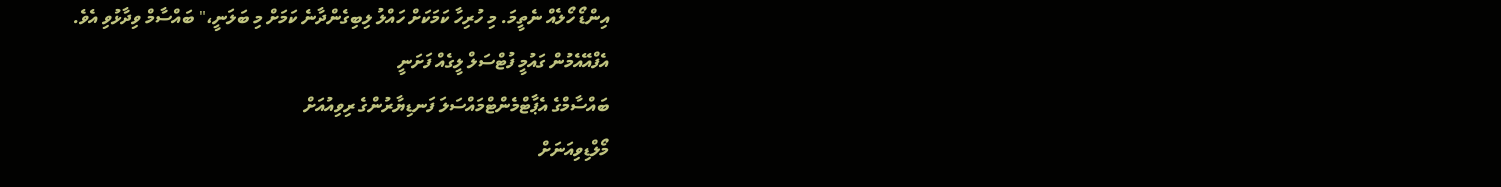އިންޑޯ ހޯލެއް ނެތީމަ. މި ހުރިހާ ކަމަކަށް ހައްލު ލިބިގެންދާނެ ކަމަށް މި ބަލަނީ،" ބައްސާމް ވިދާޅުވި އެވެ.
އެފްއޭއެމުން ގައުމީ ފުޓްސަލް ލީގެއް ފަށަނީ
ބައްސާމްގެ އެޕާޓްމެންޓްމައްސަލަ ފަނޑިޔާރުންގެ ރިވިއުއަށް
މޯލްޑިވިއަނަށް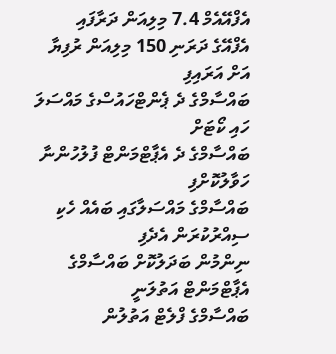އެފްއޭއެމް 7.4 މިލިއަން ދަރާފައި
އެފްއޭގެ ދަރަނި 150 މިލިއަން ރުފިޔާ އަށް އަރައިފި
ބައްސާމްގެ ދެ ޕެންޓްހައުސްގެ މައްސަލަ ހައި ކޯޓަށް
ބައްސާމްގެ ދެ އެޕާޓްމަންޓް ފުލުހުންނާ ހަވާލުކޮށްފި
ބައްސާމްގެ މައްސަލާގައި ބައެއް ހެކި ސިއްރުކުރަން އެދެފި
ނިންމުން ބަދަލުކޮށް ބައްސާމްގެ އެޕާޓްމަންޓް އަތުލަނީ
ބައްސާމްގެ ފްލެޓް އަތުލުން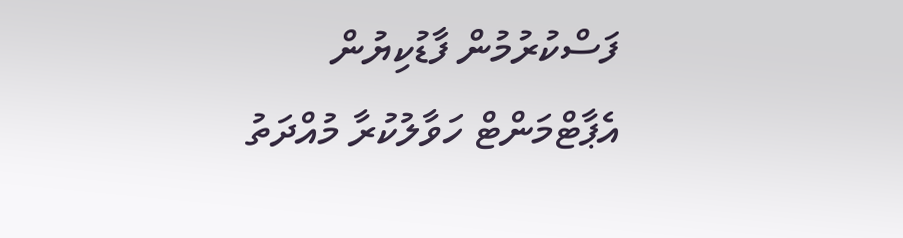ފަސްކުރުމުން ފާޑުކިޔުން
އެޕާޓްމަންޓް ހަވާލުކުރާ މުއްދަތު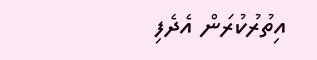އިތުރުކުރަން އެދެފި